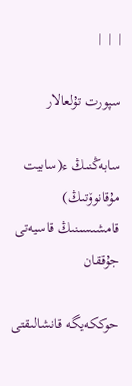|  |  |

سپورت تۇلعالار

سابەڭنىڭ ء(سابيت مۇقانوۆتىڭ) قامشىسىنىڭ قاسيەتى جۇققان

حوككەيگە قانشالىقتى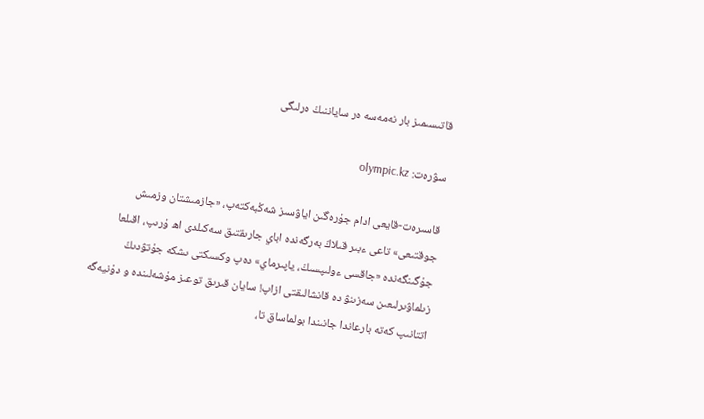قاتىسىمىز بار نەمەسە ەر ساياننىڭ ەرلىگى

سۋرەت: olympic.kz

قاسىرەت-قايعى ادام جۇرەگىن اياۋسىز شەڭبەكتەپ، «جازمىشتان وزمىش جوقتىعى» تاعى ءبىر قىلاڭ بەرگەندە اباي جارىقتىق سەكىلدى اھ ۇرىپ، اقىلعا جۇگىنگەندە «جاقسى ءولىپسىڭ، ياپىرماي» دەپ وكسىكتى ىشكە جۇتۋدىڭ زىلماۋىرلىعىن سەزىنۋ دە قانشالىقتى ازاپ! سايان قىرىق توعىز مۇشەلىندە و دۇنيەگە اتتانىپ كەتە بارعاندا جانىندا بولماساق تا،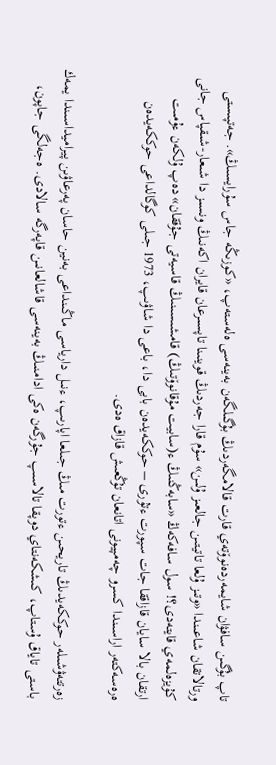تاپ بۇگىن سافۋان شايمەردەنوۆتەي قارت قالامگەردىڭ بۇگىلگەن بەينەسى ەلەستەپ، «كوزىڭە جاس سۇرايسىڭ». جەتپىستى ورتالاتقان شاعىندا «وتىز ۇلعا تاتيتىن جالعىز ۇلىن» سۇم قارا جەردىڭ قوينىنا تاپسىرعان قايران اكەنىڭ ونسىز دا شىعار-شىقپاس جانى كۇيزەلمەي قايتەدى؟! سول سافەكەڭ «سابەڭنىڭ ء(سابيت مۇقانوۆتىڭ) قامشىسىنىڭ قاسيەتى جۇققان» دەپ ۇلكەن ءۇمىت ارتقان بالا سايان قازاققا جات سپورت ءتۇرى – حوككەيدەن بابى دا، باعى دا شاۋىپ، 1973 جىلى كوگالداعى حوككەيدەن ەرەسەكتەر اراسىندا كسرو چەمپيونى اتانعان تۇڭعىش قازاق ەدى.

زەرتتەۋشىلەر حوككەيدىڭ تاريحىن ءتورت مىڭ جىلعا اپارىپ، ءنىل دارياسى ماڭىنداعى بەنين حاسان پەرعاۋىن پيراميداسىندا يمەك باستى تاياق ۇستاپ، كىشكەنتاي دوپقا تالاسىپ جۇرگەن ەكى ادامنىڭ بەينەسى قاشالعانىن قاپەرگە سالادى. ەجەلگى جاپون،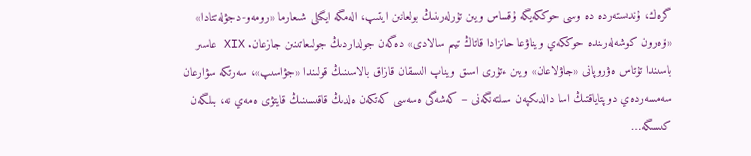گرەك، ۇندىستەردە دە وسى حوككەيگە ۇقساس ويىن تۇرلەرىنىڭ بولعانىن ايتىپ، الەمگە ايگىلى شىعارما «رومەو-دجۋلەتتادا» «ۆەرون كوشەلەرىندە حوككەي ويناۋعا حانزادا قاتاڭ تيىم سالادى» دەگەن جولداردىڭ جولىعاتىنىن جازعان. XIX عاسىر باسىندا تۇتاس ەۋروپانى «جاۋلاعان» ويىن ءتۇرى اسىق ويناپ الىسقان قازاق بالاسىنىڭ قولىندا «جۋاسىپ»، سەرتكە سۋارعان سەمسەردەي دوپتاياقتىڭ اسا دالدىكپەن سىلتەنگەنى – كەشەگى ەسەسى كەتكەن ەلدىڭ قاقىسىنىڭ قايتۋى ەمەي نە، بىلگەن كىسىگە…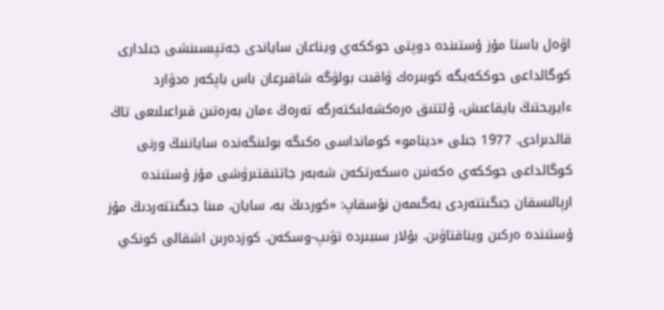اۋەل باستا مۇز ۇستىندە دوپتى حوككەي ويناعان ساياندى جەتپىسىنشى جىلدارى كوگالداعى حوككەيگە كوبىرەك ۋاقىت بولۋگە شاقىرعان باس باپكەر ەدۋارد ءايريحتىڭ بايقاعىش، ۇلتتىق ەرەكشەلىكتەرگە تەرەڭ ءمان بەرەتىن قىراعىلىعى تاڭ قالدىرادى. 1977 جىلى «دينامو» كومانداسى ەكىگە بولىنگەندە ساياننىڭ ورنى كوگالداعى حوككەي ەكەنىن ەسكەرتكەن شەبەر جاتتىقتىرۋشى مۇز ۇستىندە ارپالىسقان جىگىتتەردى يەگىمەن نۇسقاپ: «كوردىڭ بە، سايان، مىنا جىگىتتەردىڭ مۇز ۇستىندە ەركىن ويناقتاۋىن. بۇلار سىبىردە تۋىپ-وسكەن. كوزدەرىن اشقالى كونكي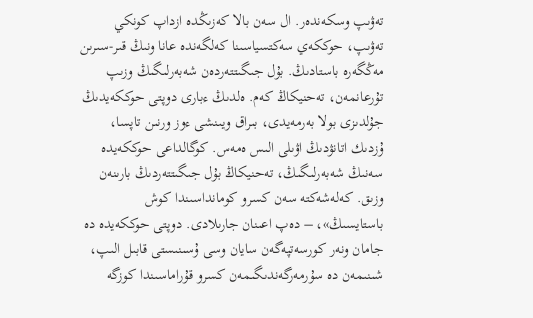تەۋىپ وسكەندەر. ال سەن بالا كەزىڭدە ازداپ كونكي تەۋىپ، حوككەي سەكتسياسىنا كەلگەندە عانا ونىڭ قىر-سىرىن مەڭگەرە باستادىڭ. بۇل جىگىتتەردەن شەبەرلىگىڭ وزىپ تۇرعانمەن، تەحنيكاڭ كەم. ەلدىڭ ءبارى دوپتى حوككەيدىڭ جۇلدىزى بولا بەرمەيدى، بىراق ويىنشى ءوز ورنىن تاپسا، ۇزدىك اتانۋدىڭ اۋىلى الىس ەمەس. كوگالداعى حوككەيدە سەنىڭ شەبەرلىگىڭ، تەحنيكاڭ بۇل جىگىتتەردىڭ بارىنەن وزىق. كەلەشەكتە سەن كسرو كومانداسىندا كوش باستايسىڭ»، – دەپ اعىنان جارىلادى. دوپتى حوككەيدە دە جامان ونەر كورسەتپەگەن سايان وسى ۇسىنىستى قابىل الىپ، شىنىمەن دە سۇرمەرگەندىگىمەن كسرو قۇراماسىندا كوزگە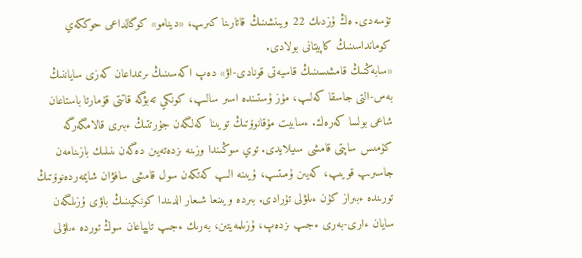تۇسەدى. ەڭ ۇزدىك 22 ويىنشىنىڭ قاتارىنا كىرىپ، «دينامو» كوگالداعى حوككەي كومانداسىنىڭ كاپيتانى بولادى.
«سابەڭنىڭ قامشىسىنىڭ قاسيەتى قونادى-اۋ» دەپ اكەسىنىڭ ىرىمداعان كەزى ساياننىڭ بەس-التى جاسقا كەلىپ، مۇز ۇستىندە اسىر سالىپ، كونكي تەبۋگە قاتتى قۇمارتا باستاعان شاعى بولسا كەرەك. ءسابيت مۇقانوۆتىڭ تويىنا كەلگەن جۇرتتىڭ ءبىرى قالامگەرگە كۇمىس ساپتى قامشى سىيلايدى. توي سوڭىندا وزىنە ىزدەتەيىن دەگەن ىنىلىك بازىنامەن جاسىرىپ قويىپ، كەيىن ۇمىتىپ، ۇيىنە الىپ كەتكەن سول قامشى سافۋان شايمەردەنوۆتىڭ تورىندە ءبىراز كۇن ءىلۋلى تۇرادى. بىردە ويىنعا شىعار الدىندا كونكيىنىڭ باۋى ۇزىلگەن سايان ءارى-بەرى ءجىپ ىزدەپ، ۇزىلمەيتىن، بەرىك ءجىپ تاپپاعان سوڭ توردە ءىلۋلى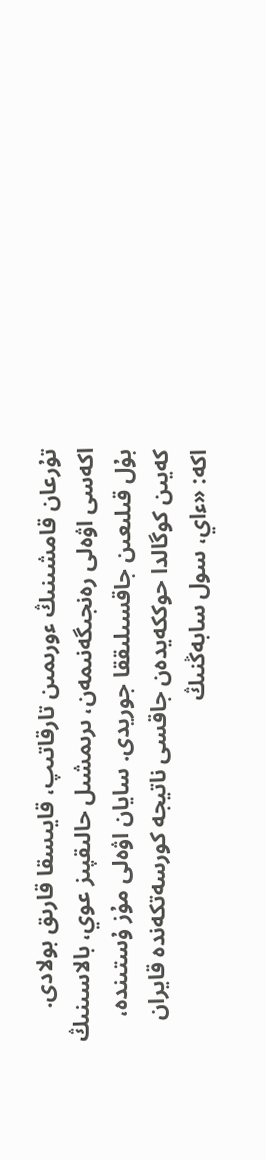تۇرعان قامشىنىڭ ءورىمىن تارقاتىپ، قايىسقا قارىق بولادى. اكەسى اۋەلى رەنجىگەنىمەن، ىرىمشىل حالىقپىز عوي، بالاسىنىڭ بۇل قىلىعىن جاقسىلىققا جوريدى. سايان اۋەلى مۇز ۇستىندە، كەيىن كوگالدا حوككەيدەن جاقسى ناتيجە كورسەتكەندە قايران اكە: «ءاي، سول سابەڭنىڭ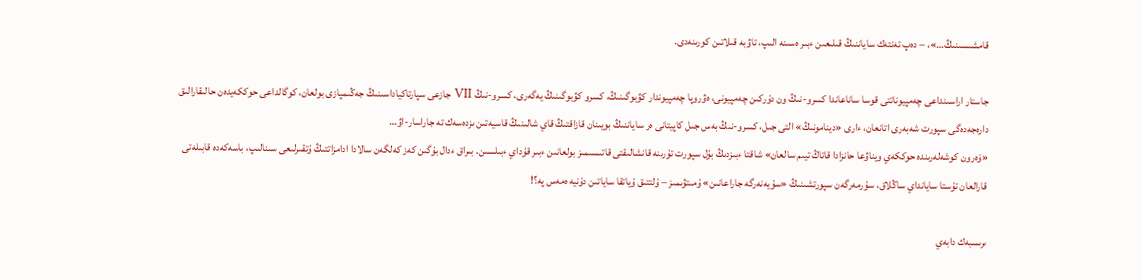قامشىسىنىڭ…»، – دەپ تەنتەك ساياننىڭ قىلىعىن ءبىر ەسىنە الىپ، تاۋبە قىلاتىن كورىنەدى.

جاستار اراسىنداعى چەمپيوناتتى قوسا ساناعاندا كسرو-نىڭ ون دۇركىن چەمپيونى، ەۋروپا چەمپيوندار كۋبوگىنىڭ، كسرو كۋبوگىنىڭ يەگەرى، كسرو-نىڭ VII جازعى سپارتاكياداسىنىڭ جەڭىمپازى بولعان، كوگالداعى حوككەيدەن حالىقارالىق دارەجەدەگى سپورت شەبەرى اتانعان، ءارى «دينامونىڭ» التى جىل، كسرو-نىڭ بەس جىل كاپيتانى ەر ساياننىڭ بويىنان قازاقتىڭ قاي شالىنىڭ قاسيەتىن ىزدەسەك تە جاراسار-اۋ…
«ۆەرون كوشەلەرىندە حوككەي ويناۋعا حانزادا قاتاڭ تيىم سالعان» شاقتا ءبىزدىڭ بۇل سپورت تۇرىنە قانشالىقتى قاتىسىمىز بولعانىن ءبىر قۇداي ءبىلسىن. بىراق ءدال بۇگىن كەز كەلگەن سالادا ادامزاتتىڭ ۇتقىرلىعى سىنالىپ، باسەكەدە قابىلەتى قارالعان تۇستا سايانداي ساڭلاق، سۇرمەرگەن سپورتشىنىڭ «سۇيەنەرگە جاراعانىن» ۇمىتۋىمىز – ۇلتتىق ۇياتقا ساياتىن دۇنيە ەمەس پە؟!

ىرىسبەك دابەي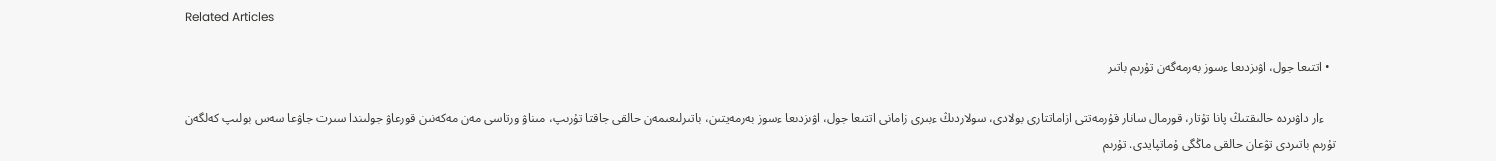Related Articles

  • اتتىعا جول، اۋىزدىعا ءسوز بەرمەگەن تۇرىم باتىر

    ءار داۋىردە حالىقتىڭ پانا تۇتار، قورمال سانار قۇرمەتتى ازاماتتارى بولادى، سولاردىڭ ءبىرى زامانى اتتىعا جول، اۋىزدىعا ءسوز بەرمەيتىن، باتىرلىعىمەن حالقى جاقتا تۇرىپ، مىناۋ ورتاسى مەن مەكەنىن قورعاۋ جولىندا سىرت جاۋعا سەس بولىپ كەلگەن تۇرىم باتىردى تۋعان حالقى ماڭگى ۇماتپايدى. تۇرىم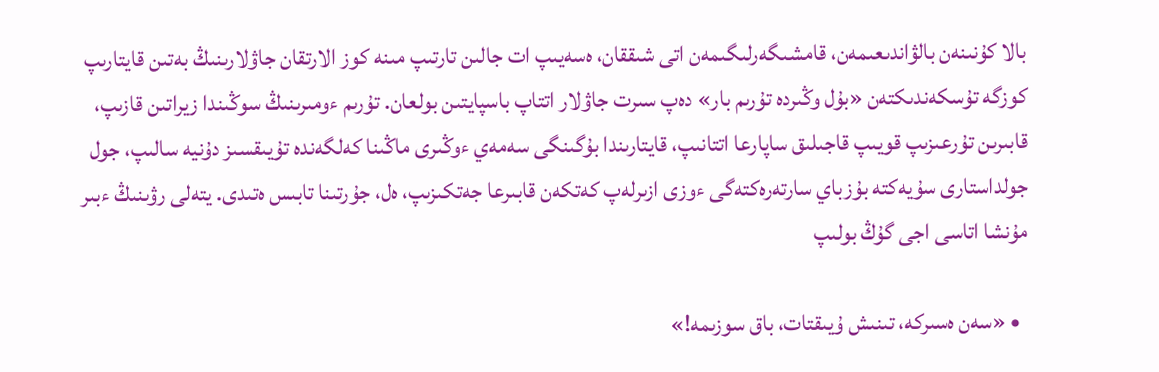بالا كۇنىنەن بالۋاندىعىمەن، قامشىگەرلىگىمەن اتى شىققان، ەسەيىپ ات جالىن تارتىپ مىنە كوز الارتقان جاۋلارىنىڭ بەتىن قايتارىپ كوزگە تۇسكەندىكتەن «بۇل وڭىردە تۇرىم بار» دەپ سىرت جاۋلار اتتاپ باسپايتىن بولعان. تۇرىم ءومىرىنىڭ سوڭىندا زيراتىن قازىپ، قابىرىن تۇرعىزىپ قويىپ قاجىلىق ساپارعا اتتانىپ، قايتارىندا بۇگىنگى سەمەي ءوڭىرى ماڭىنا كەلگەندە تۇيىقسىز دۇنيە سالىپ، جول جولداستارى سۇيەكتە بۇزباي سارتەرەكتەگى ءوزى ازىرلەپ كەتكەن قابىرعا جەتكىزىپ، ەل، جۇرتىنا تابىس ەتىدى. يتەلى رۋىنىڭ ءبىر مۇنشا اتاسى اجى گۇڭ بولىپ

  • «سەن ەسىركە، تىنىش ۇيىقتات، باق سوزىمە!»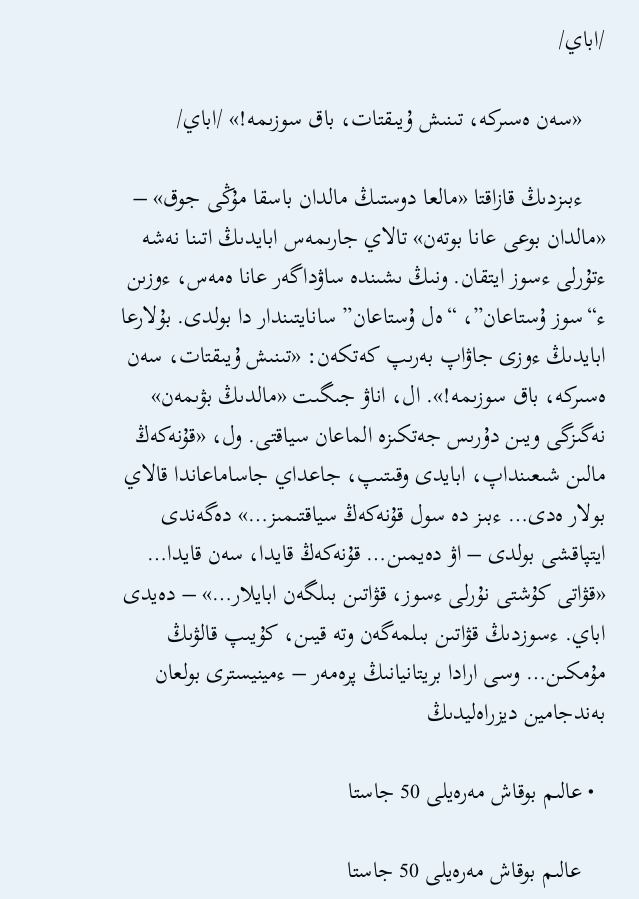/اباي/

    «سەن ەسىركە، تىنىش ۇيىقتات، باق سوزىمە!» /اباي/

    ءبىزدىڭ قازاقتا «مالعا دوستىڭ مالدان باسقا مۇڭى جوق» – «مالدان بوعى عانا بوتەن» تالاي جارىمەس ابايدىڭ اتىنا نەشە ءتۇرلى ءسوز ايتقان. ونىڭ ىشىندە ساۋداگەر عانا ەمەس، ءوزىن ء“سوز ۇستاعان”، “ەل ۇستاعان” سانايتىندار دا بولدى. بۇلارعا ابايدىڭ ءوزى جاۋاپ بەرىپ كەتكەن: «تىنىش ۇيىقتات، سەن ەسىركە، باق سوزىمە!». ال، اناۋ جىگىت «مالدىڭ بۋىمەن» نەگىزگى ويىن دۇرىس جەتكىزە الماعان سياقتى. ول، «قۇنەكەڭ مالىن شىعىنداپ، ابايدى وقىتىپ، جاعداي جاساماعاندا قالاي بولار ەدى… ءبىز دە سول قۇنەكەڭ سياقتىمىز…» دەگەندى ايتپاقشى بولدى – اۋ دەيمىن… قۇنەكەڭ قايدا، سەن قايدا… «قۋاتى كۇشتى نۇرلى ءسوز، قۋاتىن بىلگەن ابايلار…» – دەيدى اباي. ءسوزدىڭ قۋاتىن بىلمەگەن وتە قيىن، كۇيىپ قالۋىڭ مۇمكىن… وسى ارادا بريتانيانىڭ پرەمەر – ءمينيسترى بولعان بەندجامين ديزراەليدىڭ

  • عالىم بوقاش مەرەيلى 50 جاستا

    عالىم بوقاش مەرەيلى 50 جاستا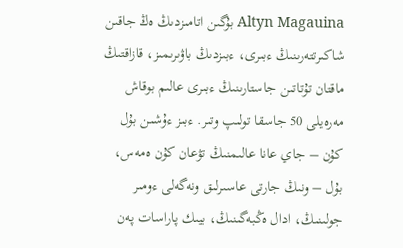Altyn Magauina بۇگىن اتامىزدىڭ ەڭ جاقىن شاكىرتتەرىنىڭ ءبىرى، ءبىزدىڭ باۋىرىمىز، قازاقتىڭ ماقتان تۇتاتىن جاستارىنىڭ ءبىرى عالىم بوقاش مەرەيلى 50 جاسقا تولىپ وتىر. ءبىز ءۇشىن بۇل كۇن – جاي عانا عالىمنىڭ تۋعان كۇن ەمەس، بۇل – ونىڭ جارتى عاسىرلىق ونەگەلى ءومىر جولىنىڭ، ادال ەڭبەگىنىڭ، بيىك پاراسات پەن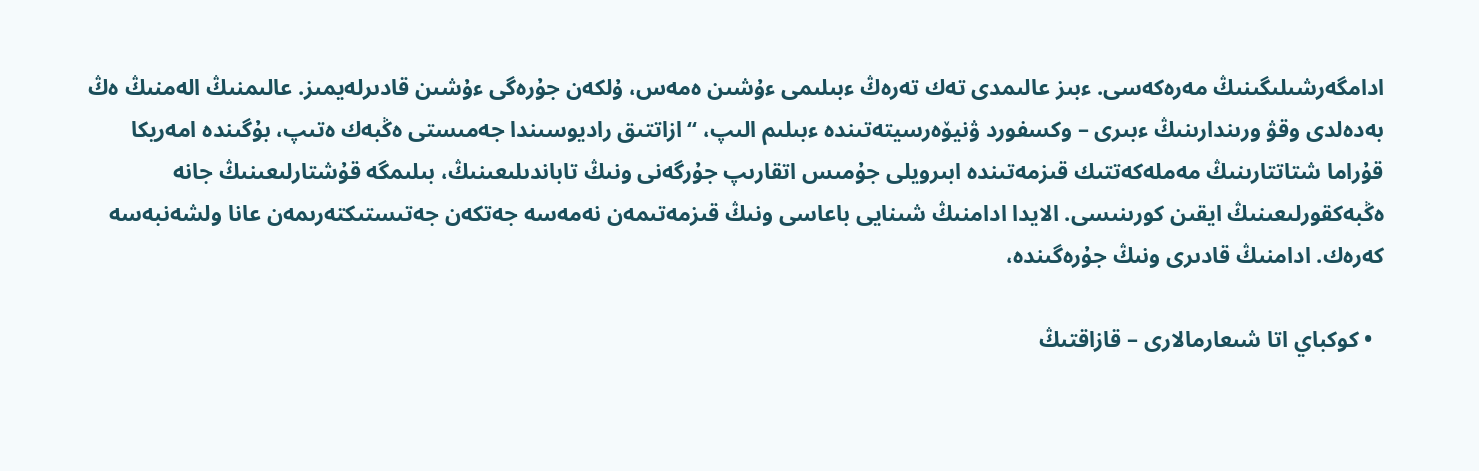ادامگەرشىلىگىنىڭ مەرەكەسى. ءبىز عالىمدى تەك تەرەڭ ءبىلىمى ءۇشىن ەمەس، ۇلكەن جۇرەگى ءۇشىن قادىرلەيمىز. عالىمنىڭ الەمنىڭ ەڭ بەدەلدى وقۋ ورىندارىنىڭ ءبىرى – وكسفورد ۋنيۆەرسيتەتىندە ءبىلىم الىپ، “ازاتتىق راديوسىندا جەمىستى ەڭبەك ەتىپ، بۇگىندە امەريكا قۇراما شتاتتارىنىڭ مەملەكەتتىك قىزمەتىندە ابىرويلى جۇمىس اتقارىپ جۇرگەنى ونىڭ تاباندىلىعىنىڭ، بىلىمگە قۇشتارلىعىنىڭ جانە ەڭبەكقورلىعىنىڭ ايقىن كورىنىسى. الايدا ادامنىڭ شىنايى باعاسى ونىڭ قىزمەتىمەن نەمەسە جەتكەن جەتىستىكتەرىمەن عانا ولشەنبەسە كەرەك. ادامنىڭ قادىرى ونىڭ جۇرەگىندە،

  • كوكباي اتا شىعارمالارى – قازاقتىڭ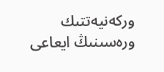وركەنيەتتىك ورەسىنىڭ ايعاعى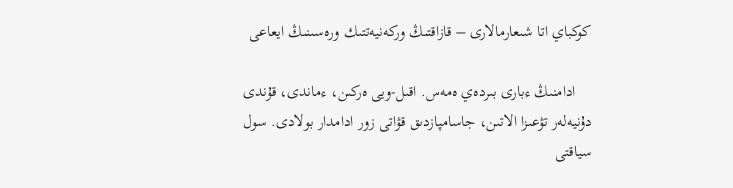كوكباي اتا شىعارمالارى – قازاقتىڭ وركەنيەتتىك ورەسىنىڭ ايعاعى

    ادامنىڭ ءبارى بىردەي ەمەس. اقىل-ويى ەركىن، ءماندى، قۇندى دۇنيەلەر تۋعىزا الاتىن، جاسامپازدىق قۋاتى زور ادامدار بولادى. سول سياقتى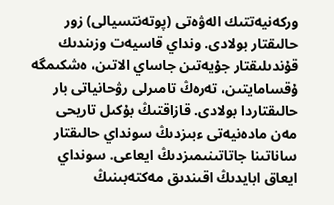وركەنيەتتىك الەۋەتى (پوتەنتسيالى) زور حالىقتار بولادى. ونداي قاسيەت وزىندىك قۇندىلىقتار جۇيەتىن جاساي الاتىن، ەشكىمگە ۇقسامايتىن، تەرەڭ تامىرلى رۋحانياتى بار حالىقتاردا بولادى. قازاقتىڭ بۇكىل تاريحى مەن مادەنيەتى ءبىزدىڭ سونداي حالىقتار ساناتىنا جاتاتىنىمىزدىڭ ايعاعى. سونداي ايعاق ابايدىڭ اقىندىق مەكتەبىنىڭ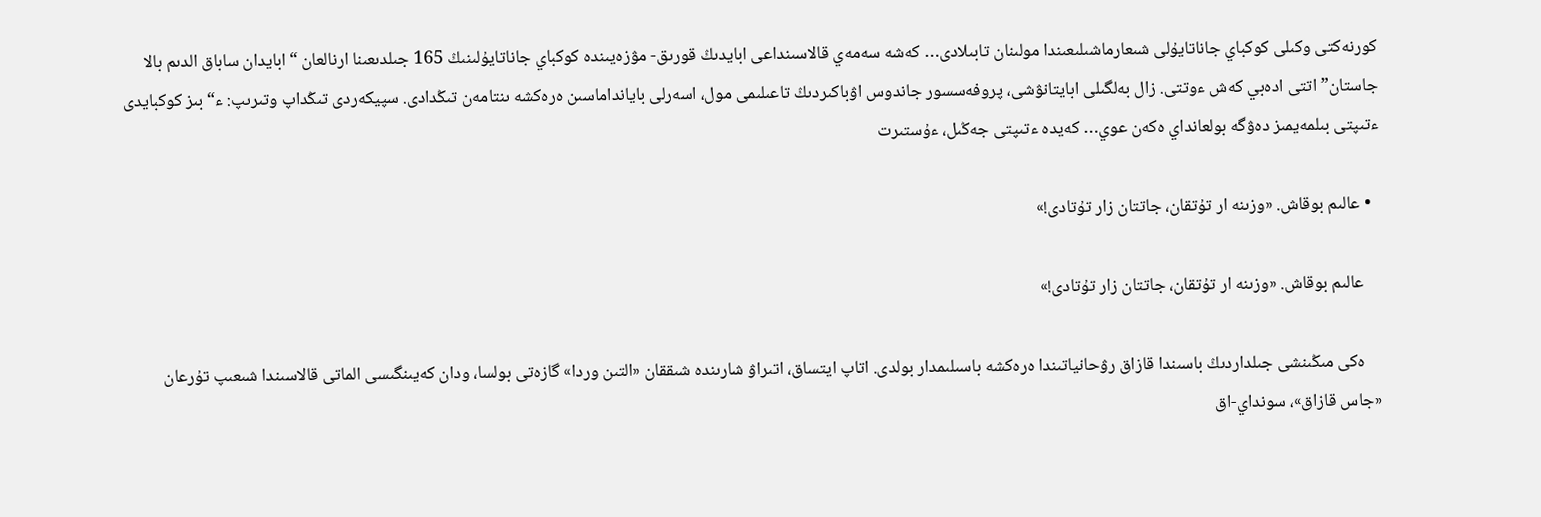كورنەكتى وكىلى كوكباي جاناتايۇلى شىعارماشىلىعىندا مولىنان تابىلادى… كەشە سەمەي قالاسىنداعى ابايدىڭ قورىق- مۋزەيىندە كوكباي جاناتايۇلىنىڭ 165 جىلدىعىنا ارنالعان “ابايدان ساباق الدىم بالا جاستان” اتتى ادەبي كەش ءوتتى. زال بەلگىلى ابايتانۋشى، پروفەسسور جاندوس اۋباكىردىڭ تاعىلىمى مول، اسەرلى بايانداماسىن ەرەكشە ىنتامەن تىڭدادى. سپيكەردى تىڭداپ وتىرىپ: ء“بىز كوكبايدى ءتىپتى بىلمەيمىز دەۋگە بولعانداي ەكەن عوي… كەيدە ءتىپتى جەڭىل، ءۇستىرت

  • عالىم بوقاش. «وزىنە ار تۇتقان، جاتتان زار تۇتادى!»

    عالىم بوقاش. «وزىنە ار تۇتقان، جاتتان زار تۇتادى!»

    ەكى مىڭىنشى جىلداردىڭ باسىندا قازاق رۋحانياتىندا ەرەكشە باسىلىمدار بولدى. اتاپ ايتساق، اتىراۋ شارىندە شىققان «التىن وردا» گازەتى بولسا، ودان كەيىنگىسى الماتى قالاسىندا شىعىپ تۇرعان «جاس قازاق»، سونداي-اق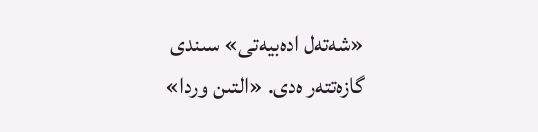«شەتەل ادەبيەتى» سىندى گازەتتەر ەدى. «التىن وردا»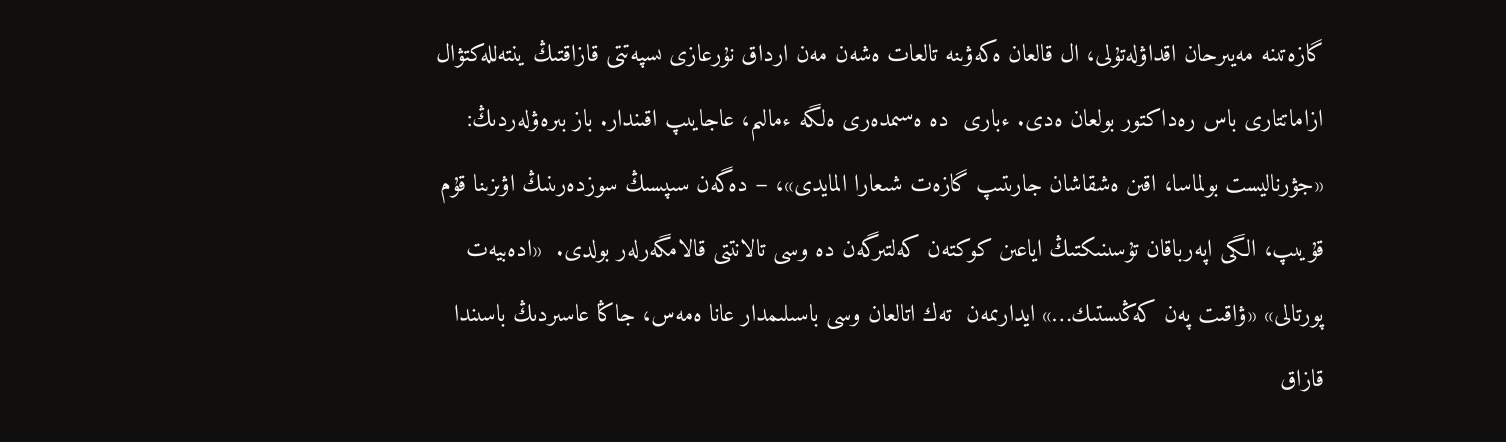گازەتىنە مەيىرحان اقداۋلەتۇلى، ال قالعان ەكەۋىنە تالعات ەشەن مەن ارداق نۇرعازى ىسپەتتى قازاقتىڭ ينتەللەكتۋال ازاماتتارى باس رەداكتور بولعان ەدى. ءبارى  دە ەسىمدەرى ەلگە ءمالىم، عاجايىپ اقىندار. باز بىرەۋلەردىڭ: «جۋرناليست بولماسا، اقىن ەشقاشان جارىتىپ گازەت شىعارا المايدى»، – دەگەن سىپسىڭ سوزدەرىنىڭ اۋىزىنا قۇم قۇيىپ، الگى اپەرباقان تۇسىنىكتىڭ اياعىن كوكتەن كەلتىرگەن دە وسى تالانتتى قالامگەرلەر بولدى.  «ادەبيەت پورتالى» «ۋاقىت پەن كەڭىستىك…» ايدارىمەن  تەك اتالعان وسى باسىلىمدار عانا ەمەس، جاڭا عاسىردىڭ باسىندا قازاق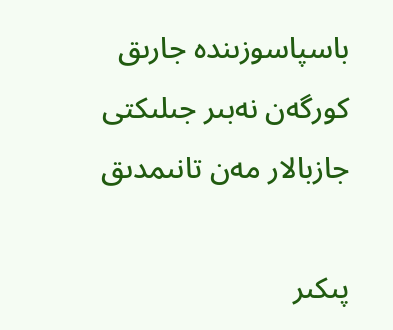باسپاسوزىندە جارىق كورگەن نەبىر جىلىكتى جازبالار مەن تانىمدىق

پىكىر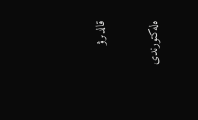قالدىرۋ

ەلەكتورندى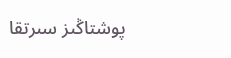پوشتاڭىز سىرتقا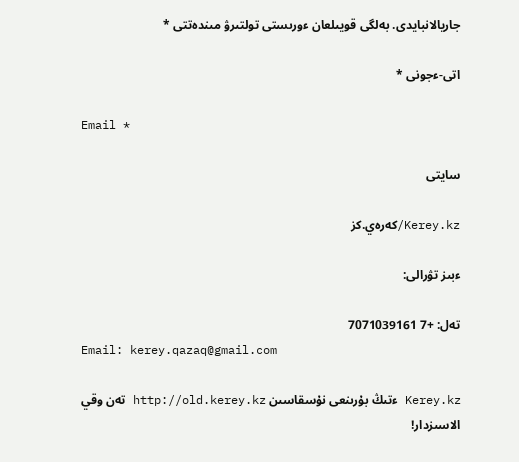جاريالانبايدى. بەلگى قويىلعان ءورىستى تولتىرۋ مىندەتتى *

اتى-ءجونى *

Email *

سايتى

Kerey.kz/كەرەي.كز

ءبىز تۋرالى:

تەل: +7 7071039161
Email: kerey.qazaq@gmail.com

Kerey.kz ءتىڭ بۇرىنعى نۇسقاسىن http://old.kerey.kz تەن وقي الاسىزدار!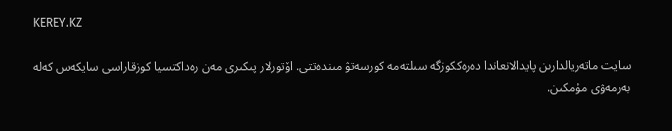KEREY.KZ

سايت ماتەريالدارىن پايدالانعاندا دەرەككوزگە سىلتەمە كورسەتۋ مىندەتتى. اۆتورلار پىكىرى مەن رەداكتسيا كوزقاراسى سايكەس كەلە بەرمەۋى مۇمكىن.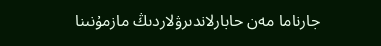جارناما مەن حابارلاندىرۋلاردىڭ مازمۇنىنا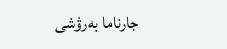جارناما بەرۋشى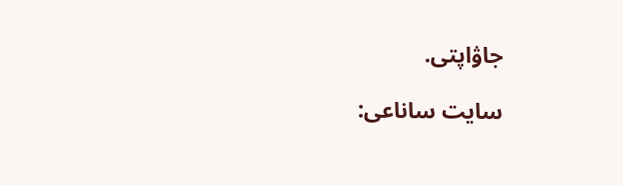جاۋاپتى.

سايت ساناعى: